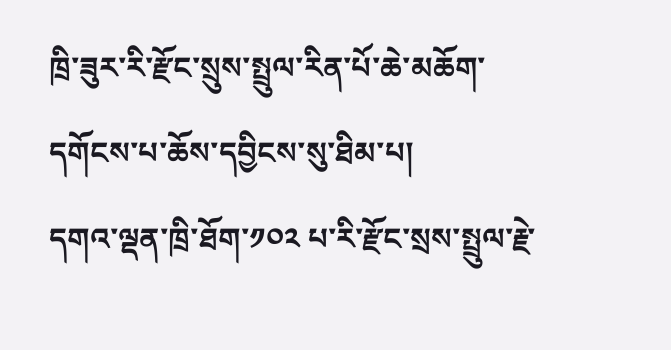ཁྲི་ཟུར་རི་རྫོང་སྲུས་སྤྲུལ་རིན་པོ་ཆེ་མཆོག་དགོངས་པ་ཆོས་དབྱིངས་སུ་ཐིམ་པ།
དགའ་ལྡན་ཁྲི་ཐོག་༡༠༢ པ་རི་རྫོང་སྲས་སྤྲུལ་རྗེ་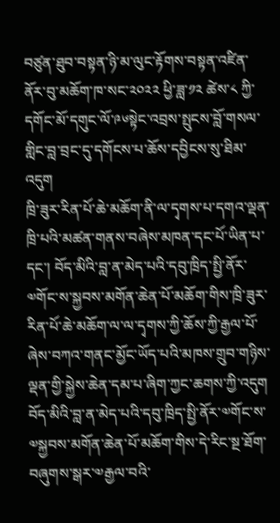བཙུན་ཐུབ་བསྟན་ཉི་མ་ལུང་རྟོགས་བསྟན་འཛིན་ནོར་བུ་མཆོག་ཁ་སང་༢༠༢༢ ཕྱི་ཟླ་༡༢ ཚེས་༨ ཀྱི་དགོང་མོ་དགུང་ལོ་༩༦སྟེང་འབྲས་སྤུངས་བློ་གསལ་གླིང་བླ་བྲང་དུ་དགོངས་པ་ཆོས་དབྱིངས་སུ་ཐིམ་འདུག
ཁྲི་ཟུར་རིན་པོ་ཆེ་མཆོག་ནི་ལ་དྭགས་པ་དགའ་ལྡན་ཁྲི་པའི་མཚན་གནས་བཞེས་མཁན་དང་པོ་ཡིན་པ་དང་། བོད་མིའི་བླ་ན་མེད་པའི་དབུ་ཁྲིད་སྤྱི་ནོར་༧གོང་ས་སྐྱབས་མགོན་ཆེན་པོ་མཆོག་གིས་ཁྲི་ཟུར་རིན་པོ་ཆེ་མཆོག་ལ་ལ་དྭགས་ཀྱི་ཆོས་ཀྱི་རྒྱལ་པོ་ཞེས་བཀའ་གནང་མྱོང་ཡོད་པའི་མཁས་གྲུབ་གཉིས་ལྡན་གྱི་སྐྱེས་ཆེན་དམ་པ་ཞིག་ཀྱང་ཆགས་ཀྱི་འདུག
བོད་མིའི་བླ་ན་མེད་པའི་དབུ་ཁྲིད་སྤྱི་ནོར་༧གོང་ས་༧སྐྱབས་མགོན་ཆེན་པོ་མཆོག་གིས་དེ་རིང་སྔ་ཐོག་བཞུགས་སྒར་༧རྒྱལ་བའི་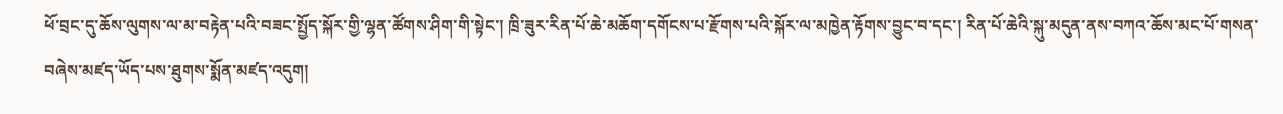ཕོ་བྲང་དུ་ཆོས་ལུགས་ལ་མ་བརྟེན་པའི་བཟང་སྤྱོད་སྐོར་གྱི་ལྷན་ཚོགས་ཤིག་གི་སྟེང་། ཁྲི་ཟུར་རིན་པོ་ཆེ་མཆོག་དགོངས་པ་རྫོགས་པའི་སྐོར་ལ་མཁྱེན་རྟོགས་བྱུང་བ་དང་། རིན་པོ་ཆེའི་སྐུ་མདུན་ནས་བཀའ་ཆོས་མང་པོ་གསན་བཞེས་མཛད་ཡོད་པས་ཐུགས་སྨོན་མཛད་འདུག།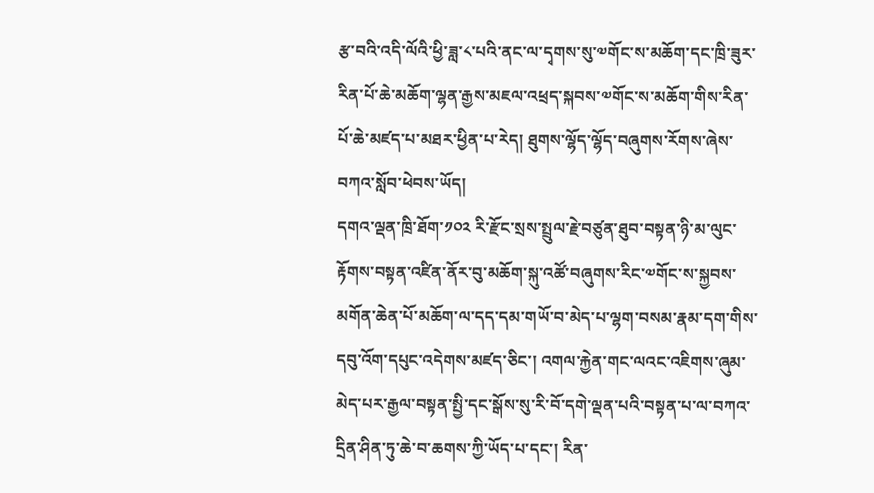རྩ་བའི་འདི་ལོའི་ཕྱི་ཟླ་༨་པའི་ནང་ལ་དྭགས་སུ་༧གོང་ས་མཆོག་དང་ཁྲི་ཟུར་རིན་པོ་ཆེ་མཆོག་ལྷན་རྒྱས་མཇལ་འཕྲད་སྐབས་༧གོང་ས་མཆོག་གིས་རིན་པོ་ཆེ་མཛད་པ་མཐར་ཕྱིན་པ་རེད། ཐུགས་ལྷོད་ལྷོད་བཞུགས་རོགས་ཞེས་བཀའ་སློབ་ཕེབས་ཡོད།
དགའ་ལྡན་ཁྲི་ཐོག་༡༠༢ རི་རྫོང་སྲས་སྤྲུལ་རྗེ་བཙུན་ཐུབ་བསྟན་ཉི་མ་ལུང་རྟོགས་བསྟན་འཛིན་ནོར་བུ་མཆོག་སྐུ་འཚོ་བཞུགས་རིང་༧གོང་ས་སྐྱབས་མགོན་ཆེན་པོ་མཆོག་ལ་དད་དམ་གཡོ་བ་མེད་པ་ལྷག་བསམ་རྣམ་དག་གིས་དབུ་འོག་དཔུང་འདེགས་མཛད་ཅིང་། འགལ་རྐྱེན་གང་ལའང་འཇིགས་ཞུམ་མེད་པར་རྒྱལ་བསྟན་སྤྱི་དང་སྒོས་སུ་རི་བོ་དགེ་ལྡན་པའི་བསྟན་པ་ལ་བཀའ་དྲིན་ཤིན་ཏུ་ཆེ་བ་ཆགས་ཀྱི་ཡོད་པ་དང་། རིན་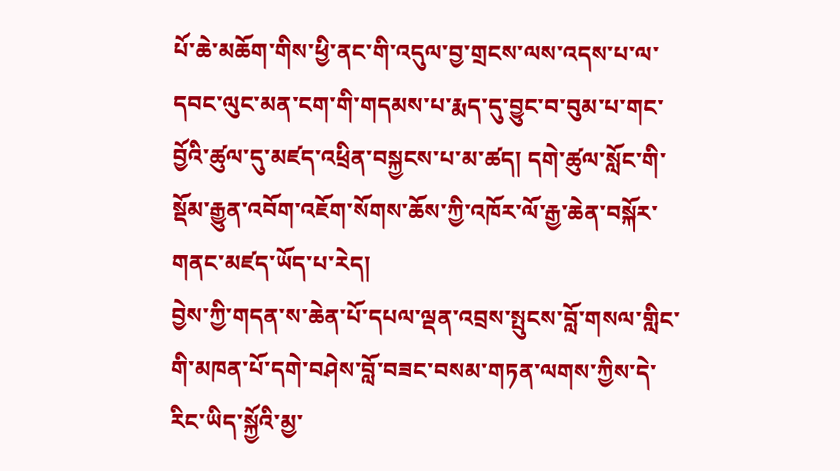པོ་ཆེ་མཆོག་གིས་ཕྱི་ནང་གི་འདུལ་བྱ་གྲངས་ལས་འདས་པ་ལ་དབང་ལུང་མན་ངག་གི་གདམས་པ་རྨད་དུ་བྱུང་བ་བུམ་པ་གང་བྱོའི་ཚུལ་དུ་མཛད་འཕྲིན་བསྐྱངས་པ་མ་ཚད། དགེ་ཚུལ་སློང་གི་སྡོམ་རྒྱུན་འབོག་འཇོག་སོགས་ཆོས་ཀྱི་འཁོར་ལོ་རྒྱ་ཆེན་བསྐོར་གནང་མཛད་ཡོད་པ་རེད།
བྱེས་ཀྱི་གདན་ས་ཆེན་པོ་དཔལ་ལྡན་འབྲས་སྤུངས་བློ་གསལ་གླིང་གི་མཁན་པོ་དགེ་བཤེས་བློ་བཟང་བསམ་གཏན་ལགས་ཀྱིས་དེ་རིང་ཡིད་སྐྱོའི་མྱ་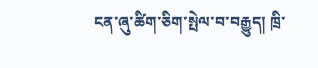ངན་ཞུ་ཚིག་ཅིག་སྤེལ་བ་བརྒྱུད། ཁྲི་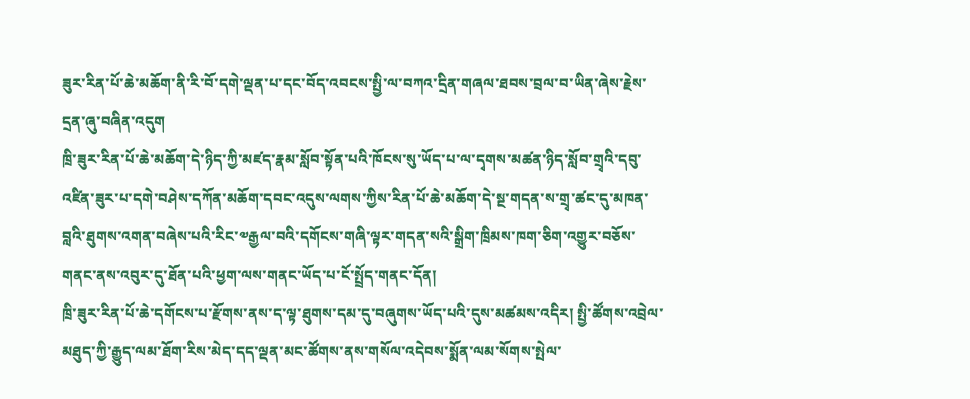ཟུར་རིན་པོ་ཆེ་མཆོག་ནི་རི་བོ་དགེ་ལྡན་པ་དང་བོད་འབངས་སྤྱི་ལ་བཀའ་དྲིན་གཞལ་ཐབས་བྲལ་བ་ཡིན་ཞེས་རྗེས་དྲན་ཞུ་བཞིན་འདུག
ཁྲི་ཟུར་རིན་པོ་ཆེ་མཆོག་དེ་ཉིད་ཀྱི་མཛད་རྣམ་སློབ་སྟོན་པའི་ཁོངས་སུ་ཡོད་པ་ལ་དྭགས་མཚན་ཉིད་སློབ་གྲྭའི་དབུ་འཛིན་ཟུར་པ་དགེ་བཤེས་དཀོན་མཆོག་དབང་འདུས་ལགས་ཀྱིས་རིན་པོ་ཆེ་མཆོག་དེ་སྔ་གདན་ས་གྲྭ་ཚང་དུ་མཁན་བླའི་ཐུགས་འགན་བཞེས་པའི་རིང་༧རྒྱལ་བའི་དགོངས་གཞི་ལྟར་གདན་སའི་སྒྲིག་ཁྲིམས་ཁག་ཅིག་འགྱུར་བཅོས་གནང་ནས་འབུར་དུ་ཐོན་པའི་ཕྱག་ལས་གནང་ཡོད་པ་ངོ་སྤྲོད་གནང་དོན།
ཁྲི་ཟུར་རིན་པོ་ཆེ་དགོངས་པ་རྫོགས་ནས་ད་ལྟ་ཐུགས་དམ་དུ་བཞུགས་ཡོད་པའི་དུས་མཚམས་འདིར། སྤྱི་ཚོགས་འབྲེལ་མཐུད་ཀྱི་རྒྱུད་ལམ་ཐོག་རིས་མེད་དད་ལྡན་མང་ཚོགས་ནས་གསོལ་འདེབས་སྨོན་ལམ་སོགས་སྤེལ་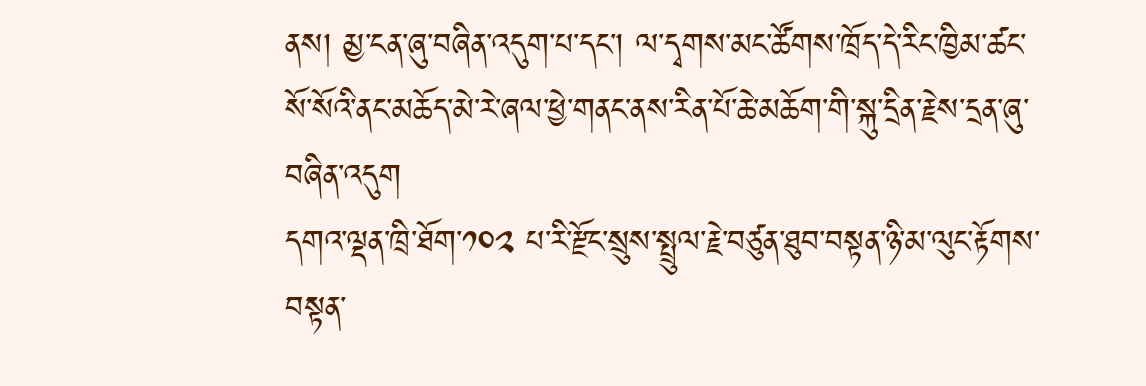ནས། མྱ་ངན་ཞུ་བཞིན་འདུག་པ་དང་། ལ་དྭགས་མང་ཚོགས་ཁྲོད་དེ་རིང་ཁྱིམ་ཚང་སོ་སོའི་ནང་མཆོད་མེ་རེ་ཞལ་ཕྱེ་གནང་ནས་རིན་པོ་ཆེ་མཆོག་གི་སྐུ་དྲིན་རྗེས་དྲན་ཞུ་བཞིན་འདུག
དགའ་ལྡན་ཁྲི་ཐོག་༡༠༢ པ་རི་རྫོང་སྲུས་སྤྲུལ་རྗེ་བཙུན་ཐུབ་བསྟན་ཉི་མ་ལུང་རྟོགས་བསྟན་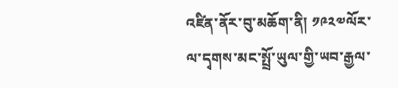འཛིན་ནོར་བུ་མཆོག་ནི། ༡༩༢༧ལོར་ལ་དྭགས་མང་སྤྲོ་ཡུལ་གྱི་ཡབ་རྒྱལ་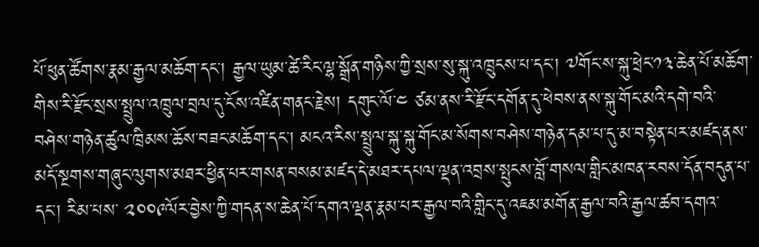པོ་ཕུན་ཚོགས་རྣམ་རྒྱལ་མཆོག་དང་། རྒྱལ་ཡུམ་ཚེ་རིང་ལྷ་སྒྲོན་གཉིས་ཀྱི་སྲས་སུ་སྐུ་འཁྲུངས་པ་དང་། ༧གོང་ས་སྐུ་ཕྲེང་༡༣་ཆེན་པོ་མཆོག་གིས་རི་རྫོང་སྲས་སྤྲུལ་འཁྲུལ་བྲལ་དུ་ངོས་འཛིན་གནང་རྗེས། དགུང་ལོ་༤ ཙམ་ནས་རི་རྫོང་དགོན་དུ་ཕེབས་ནས་སྐུ་གོང་མའི་དགེ་བའི་བཤེས་གཉེན་ཚུལ་ཁྲིམས་ཆོས་བཟང་མཆོག་དང་། མངའ་རིས་སྤྲུལ་སྐུ་སྐུ་གོང་མ་སོགས་བཤེས་གཉེན་དམ་པ་དུ་མ་བསྟེན་པར་མཛད་ནས་མདོ་སྔགས་གཞུང་ལུགས་མཐར་ཕྱིན་པར་གསན་བསམ་མཛད་དེ་མཐར་དཔལ་ལྡན་འབྲས་སྤུངས་བློ་གསལ་གླིང་མཁན་རབས་དོན་བདུན་པ་དང་། རིམ་པས་ ༢༠༠༩ལོར་བྱེས་ཀྱི་གདན་ས་ཆེན་པོ་དགའ་ལྡན་རྣམ་པར་རྒྱལ་བའི་གླིང་དུ་འཇམ་མགོན་རྒྱལ་བའི་རྒྱལ་ཚབ་དགའ་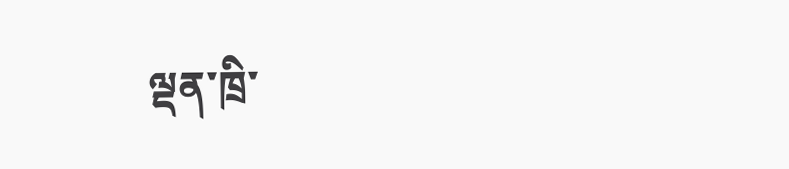ལྡན་ཁྲི་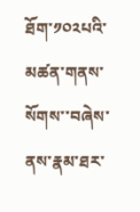ཐོག་༡༠༢པའི་མཚན་གནས་སོགས་་བཞེས་ནས་རྣམ་ཐར་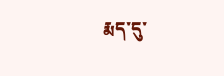རྨད་དུ་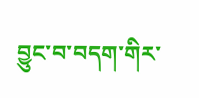བྱུང་བ་བདག་གིར་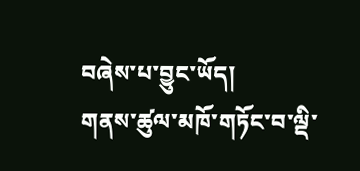བཞེས་པ་བྱུང་ཡོད།
གནས་ཚུལ་མཁོ་གཏོང་བ་ལྡི་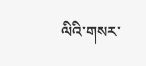ལིའི་གསར་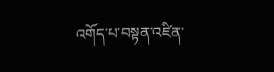འགོད་པ་བསྟན་འཛིན་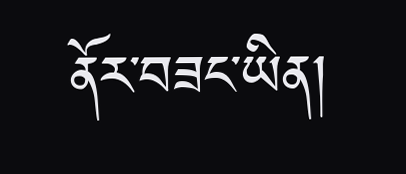ནོར་བཟང་ཡིན།